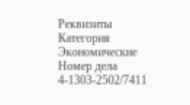Реквизиты
Категория Экономические Номер дела 4-1303-2502/7411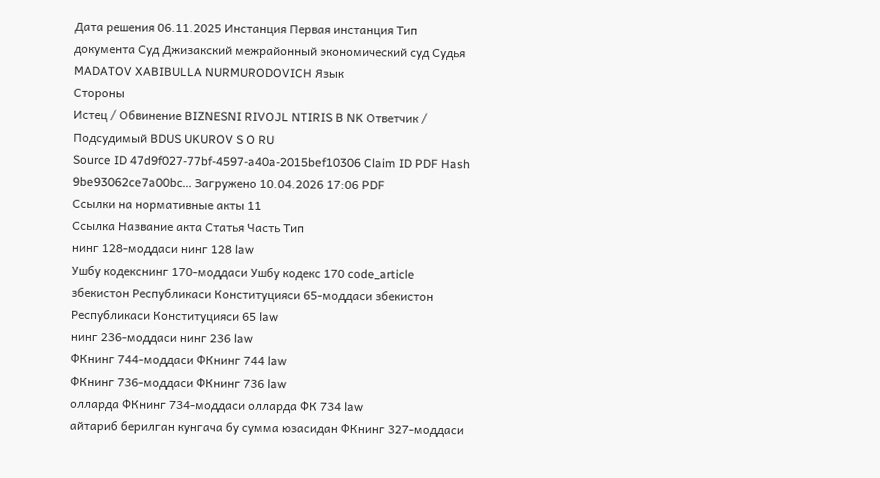Дата решения 06.11.2025 Инстанция Первая инстанция Тип документа Суд Джизакский межрайонный экономический суд Судья MADATOV XABIBULLA NURMURODOVICH Язык
Стороны
Истец / Обвинение BIZNESNI RIVOJL NTIRIS B NK Ответчик / Подсудимый BDUS UKUROV S O RU
Source ID 47d9f027-77bf-4597-a40a-2015bef10306 Claim ID PDF Hash 9be93062ce7a00bc... Загружено 10.04.2026 17:06 PDF
Ссылки на нормативные акты 11
Ссылка Название акта Статья Часть Тип
нинг 128-моддаси нинг 128 law
Ушбу кодекснинг 170-моддаси Ушбу кодекс 170 code_article
збекистон Республикаси Конституцияси 65-моддаси збекистон Республикаси Конституцияси 65 law
нинг 236-моддаси нинг 236 law
ФКнинг 744-моддаси ФКнинг 744 law
ФКнинг 736-моддаси ФКнинг 736 law
олларда ФКнинг 734-моддаси олларда ФК 734 law
айтариб берилган кунгача бу сумма юзасидан ФКнинг 327-моддаси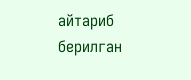айтариб берилган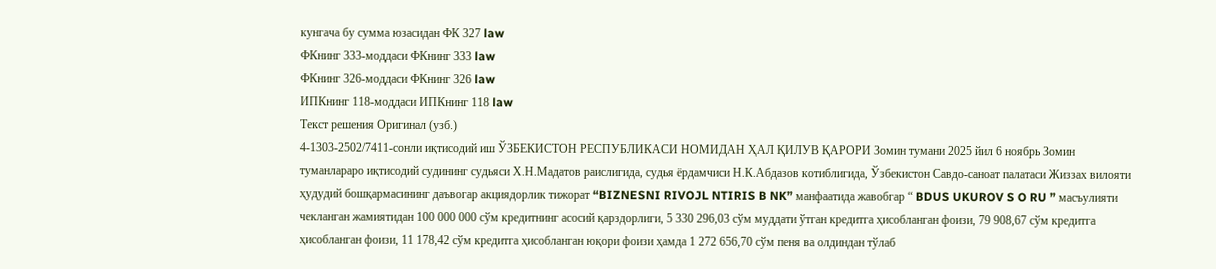кунгача бу сумма юзасидан ФК 327 law
ФКнинг 333-моддаси ФКнинг 333 law
ФКнинг 326-моддаси ФКнинг 326 law
ИПКнинг 118-моддаси ИПКнинг 118 law
Текст решения Оригинал (узб.)
4-1303-2502/7411-сонли иқтисодий иш ЎЗБЕКИСТОН РЕСПУБЛИКАСИ НОМИДАН ҲАЛ ҚИЛУВ ҚАРОРИ Зомин тумани 2025 йил 6 ноябрь Зомин туманлараро иқтисодий судининг судьяси Х.Н.Мадатов раислигида, судья ёрдамчиси Н.К.Абдазов котиблигида, Ўзбекистон Савдо-саноат палатаси Жиззах вилояти ҳудудий бошқармасининг даъвогар акциядорлик тижорат “BIZNESNI RIVOJL NTIRIS B NK” манфаатида жавобгар “ BDUS UKUROV S O RU ” масъулияти чекланган жамиятидан 100 000 000 сўм кредитнинг асосий қарздорлиги, 5 330 296,03 сўм муддати ўтган кредитга ҳисобланган фоизи, 79 908,67 сўм кредитга ҳисобланган фоизи, 11 178,42 сўм кредитга ҳисобланган юқори фоизи ҳамда 1 272 656,70 сўм пеня ва олдиндан тўлаб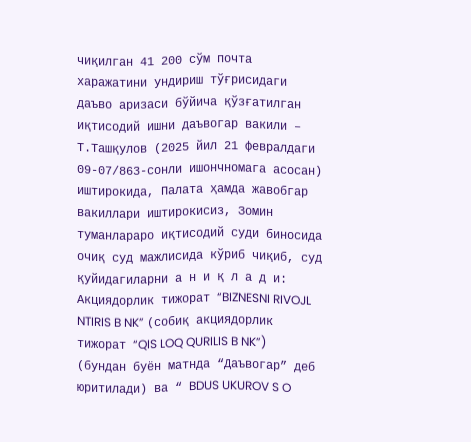чиқилган 41 200 сўм почта харажатини ундириш тўғрисидаги даъво аризаси бўйича қўзғатилган иқтисодий ишни даъвогар вакили – Т.Ташқулов (2025 йил 21 февралдаги 09-07/863-сонли ишончномага асосан) иштирокида, Палата ҳамда жавобгар вакиллари иштирокисиз, Зомин туманлараро иқтисодий суди биносида очиқ суд мажлисида кўриб чиқиб, суд қуйидагиларни а н и қ л а д и: Акциядорлик тижорат “BIZNESNI RIVOJL NTIRIS B NK” (собиқ акциядорлик тижорат “QIS LOQ QURILIS B NK”) (бундан буён матнда “Даъвогар” деб юритилади) ва “ BDUS UKUROV S O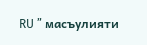RU ” масъулияти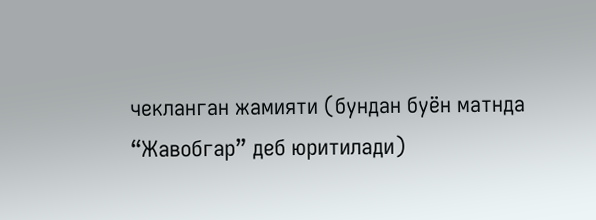чекланган жамияти (бундан буён матнда “Жавобгар” деб юритилади)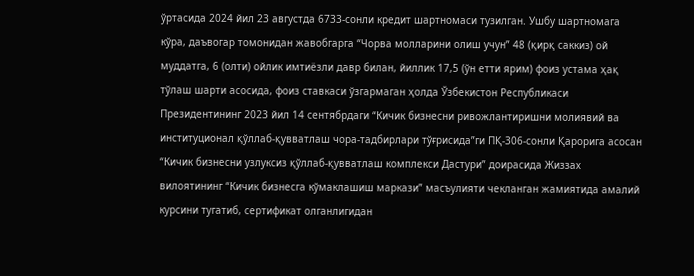ўртасида 2024 йил 23 августда 6733-сонли кредит шартномаси тузилган. Ушбу шартномага кўра, даъвогар томонидан жавобгарга “Чорва молларини олиш учун” 48 (қирқ саккиз) ой муддатга, 6 (олти) ойлик имтиёзли давр билан, йиллик 17,5 (ўн етти ярим) фоиз устама ҳақ тўлаш шарти асосида, фоиз ставкаси ўзгармаган ҳолда Ўзбекистон Республикаси Президентининг 2023 йил 14 сентябрдаги “Кичик бизнесни ривожлантиришни молиявий ва институционал қўллаб-қувватлаш чора-тадбирлари тўғрисида”ги ПҚ-306-сонли Қарорига асосан “Кичик бизнесни узлуксиз қўллаб-қувватлаш комплекси Дастури” доирасида Жиззах вилоятининг “Кичик бизнесга кўмаклашиш маркази” масъулияти чекланган жамиятида амалий курсини тугатиб, сертификат олганлигидан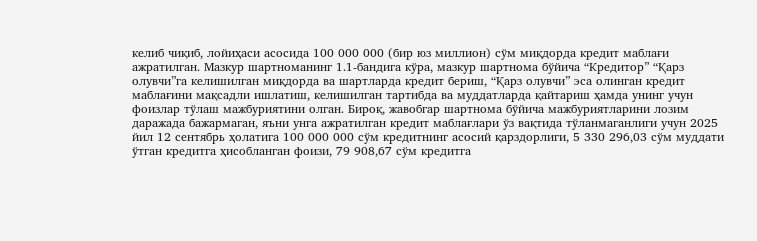келиб чиқиб, лойиҳаси асосида 100 000 000 (бир юз миллион) сўм миқдорда кредит маблағи ажратилган. Мазкур шартноманинг 1.1-бандига кўра, мазкур шартнома бўйича “Кредитор” “Қарз олувчи”га келишилган миқдорда ва шартларда кредит бериш, “Қарз олувчи” эса олинган кредит маблағини мақсадли ишлатиш, келишилган тартибда ва муддатларда қайтариш ҳамда унинг учун фоизлар тўлаш мажбуриятини олган. Бироқ, жавобгар шартнома бўйича мажбуриятларини лозим даражада бажармаган, яъни унга ажратилган кредит маблағлари ўз вақтида тўланмаганлиги учун 2025 йил 12 сентябрь ҳолатига 100 000 000 сўм кредитнинг асосий қарздорлиги, 5 330 296,03 сўм муддати ўтган кредитга ҳисобланган фоизи, 79 908,67 сўм кредитга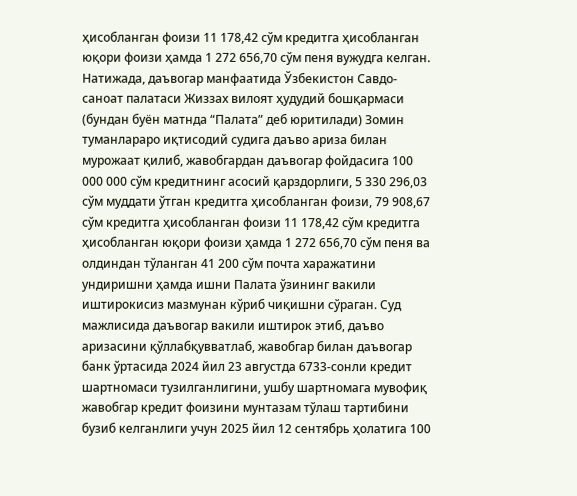ҳисобланган фоизи 11 178,42 сўм кредитга ҳисобланган юқори фоизи ҳамда 1 272 656,70 сўм пеня вужудга келган. Натижада, даъвогар манфаатида Ўзбекистон Савдо-саноат палатаси Жиззах вилоят ҳудудий бошқармаси (бундан буён матнда “Палата” деб юритилади) Зомин туманлараро иқтисодий судига даъво ариза билан мурожаат қилиб, жавобгардан даъвогар фойдасига 100 000 000 сўм кредитнинг асосий қарздорлиги, 5 330 296,03 сўм муддати ўтган кредитга ҳисобланган фоизи, 79 908,67 сўм кредитга ҳисобланган фоизи 11 178,42 сўм кредитга ҳисобланган юқори фоизи ҳамда 1 272 656,70 сўм пеня ва олдиндан тўланган 41 200 сўм почта харажатини ундиришни ҳамда ишни Палата ўзининг вакили иштирокисиз мазмунан кўриб чиқишни сўраган. Суд мажлисида даъвогар вакили иштирок этиб, даъво аризасини қўллабқувватлаб, жавобгар билан даъвогар банк ўртасида 2024 йил 23 августда 6733-сонли кредит шартномаси тузилганлигини, ушбу шартномага мувофиқ жавобгар кредит фоизини мунтазам тўлаш тартибини бузиб келганлиги учун 2025 йил 12 сентябрь ҳолатига 100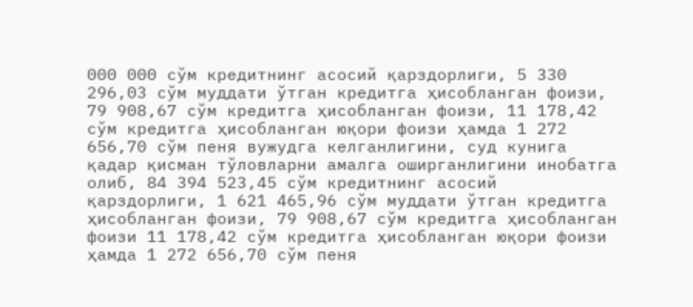000 000 сўм кредитнинг асосий қарздорлиги, 5 330 296,03 сўм муддати ўтган кредитга ҳисобланган фоизи, 79 908,67 сўм кредитга ҳисобланган фоизи, 11 178,42 сўм кредитга ҳисобланган юқори фоизи ҳамда 1 272 656,70 сўм пеня вужудга келганлигини, суд кунига қадар қисман тўловларни амалга оширганлигини инобатга олиб, 84 394 523,45 сўм кредитнинг асосий қарздорлиги, 1 621 465,96 сўм муддати ўтган кредитга ҳисобланган фоизи, 79 908,67 сўм кредитга ҳисобланган фоизи 11 178,42 сўм кредитга ҳисобланган юқори фоизи ҳамда 1 272 656,70 сўм пеня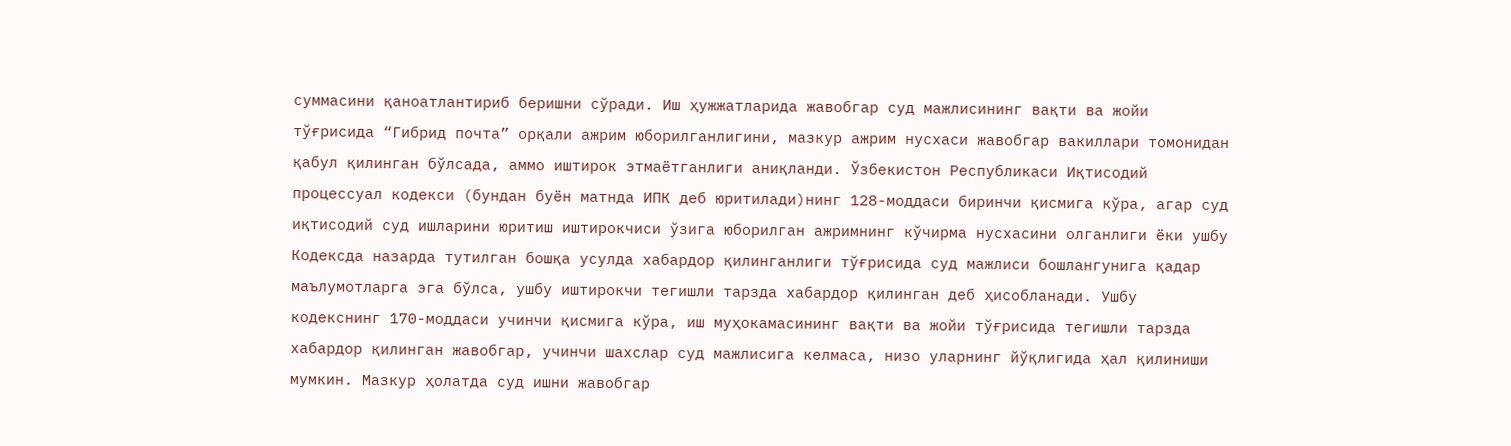суммасини қаноатлантириб беришни сўради. Иш ҳужжатларида жавобгар суд мажлисининг вақти ва жойи тўғрисида “Гибрид почта” орқали ажрим юборилганлигини, мазкур ажрим нусхаси жавобгар вакиллари томонидан қабул қилинган бўлсада, аммо иштирок этмаётганлиги аниқланди. Ўзбекистон Республикаси Иқтисодий процессуал кодекси (бундан буён матнда ИПК деб юритилади)нинг 128-моддаси биринчи қисмига кўра, агар суд иқтисодий суд ишларини юритиш иштирокчиси ўзига юборилган ажримнинг кўчирма нусхасини олганлиги ёки ушбу Кодексда назарда тутилган бошқа усулда хабардор қилинганлиги тўғрисида суд мажлиси бошлангунига қадар маълумотларга эга бўлса, ушбу иштирокчи тегишли тарзда хабардор қилинган деб ҳисобланади. Ушбу кодекснинг 170-моддаси учинчи қисмига кўра, иш муҳокамасининг вақти ва жойи тўғрисида тегишли тарзда хабардор қилинган жавобгар, учинчи шахслар суд мажлисига келмаса, низо уларнинг йўқлигида ҳал қилиниши мумкин. Мазкур ҳолатда суд ишни жавобгар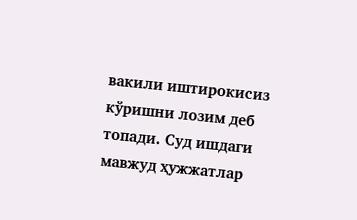вакили иштирокисиз кўришни лозим деб топади. Суд ишдаги мавжуд ҳужжатлар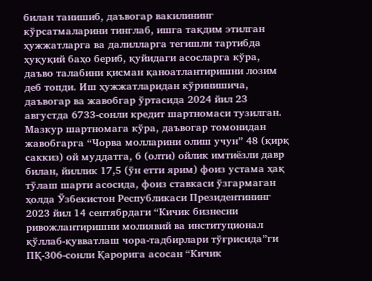билан танишиб, даъвогар вакилининг кўрсатмаларини тинглаб, ишга тақдим этилган ҳужжатларга ва далилларга тегишли тартибда ҳуқуқий баҳо бериб, қуйидаги асосларга кўра, даъво талабини қисман қаноатлантиришни лозим деб топди. Иш ҳужжатларидан кўринишича, даъвогар ва жавобгар ўртасида 2024 йил 23 августда 6733-сонли кредит шартномаси тузилган. Мазкур шартномага кўра, даъвогар томонидан жавобгарга “Чорва молларини олиш учун” 48 (қирқ саккиз) ой муддатга, 6 (олти) ойлик имтиёзли давр билан, йиллик 17,5 (ўн етти ярим) фоиз устама ҳақ тўлаш шарти асосида, фоиз ставкаси ўзгармаган ҳолда Ўзбекистон Республикаси Президентининг 2023 йил 14 сентябрдаги “Кичик бизнесни ривожлантиришни молиявий ва институционал қўллаб-қувватлаш чора-тадбирлари тўғрисида”ги ПҚ-306-сонли Қарорига асосан “Кичик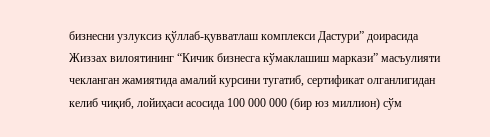бизнесни узлуксиз қўллаб-қувватлаш комплекси Дастури” доирасида Жиззах вилоятининг “Кичик бизнесга кўмаклашиш маркази” масъулияти чекланган жамиятида амалий курсини тугатиб, сертификат олганлигидан келиб чиқиб, лойиҳаси асосида 100 000 000 (бир юз миллион) сўм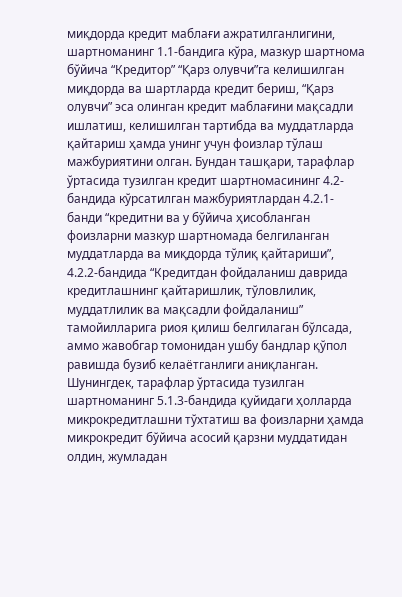миқдорда кредит маблағи ажратилганлигини, шартноманинг 1.1-бандига кўра, мазкур шартнома бўйича “Кредитор” “Қарз олувчи”га келишилган миқдорда ва шартларда кредит бериш, “Қарз олувчи” эса олинган кредит маблағини мақсадли ишлатиш, келишилган тартибда ва муддатларда қайтариш ҳамда унинг учун фоизлар тўлаш мажбуриятини олган. Бундан ташқари, тарафлар ўртасида тузилган кредит шартномасининг 4.2-бандида кўрсатилган мажбуриятлардан 4.2.1-банди “кредитни ва у бўйича ҳисобланган фоизларни мазкур шартномада белгиланган муддатларда ва миқдорда тўлиқ қайтариши”, 4.2.2-бандида “Кредитдан фойдаланиш даврида кредитлашнинг қайтаришлик, тўловлилик, муддатлилик ва мақсадли фойдаланиш” тамойилларига риоя қилиш белгилаган бўлсада, аммо жавобгар томонидан ушбу бандлар қўпол равишда бузиб келаётганлиги аниқланган. Шунингдек, тарафлар ўртасида тузилган шартноманинг 5.1.3-бандида қуйидаги ҳолларда микрокредитлашни тўхтатиш ва фоизларни ҳамда микрокредит бўйича асосий қарзни муддатидан олдин, жумладан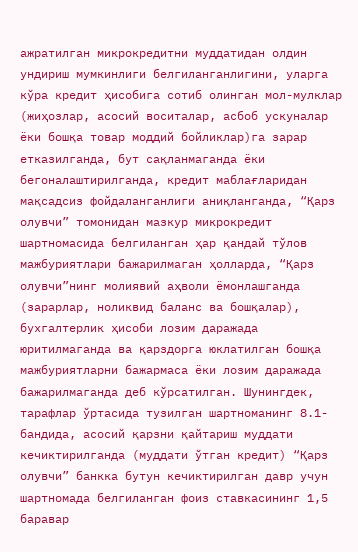ажратилган микрокредитни муддатидан олдин ундириш мумкинлиги белгиланганлигини, уларга кўра кредит ҳисобига сотиб олинган мол-мулклар (жиҳозлар, асосий воситалар, асбоб ускуналар ёки бошқа товар моддий бойликлар)га зарар етказилганда, бут сақланмаганда ёки бегоналаштирилганда, кредит маблағларидан мақсадсиз фойдаланганлиги аниқланганда, “Қарз олувчи” томонидан мазкур микрокредит шартномасида белгиланган ҳар қандай тўлов мажбуриятлари бажарилмаган ҳолларда, “Қарз олувчи”нинг молиявий аҳволи ёмонлашганда (зарарлар, ноликвид баланс ва бошқалар), бухгалтерлик ҳисоби лозим даражада юритилмаганда ва қарздорга юклатилган бошқа мажбуриятларни бажармаса ёки лозим даражада бажарилмаганда деб кўрсатилган. Шунингдек, тарафлар ўртасида тузилган шартноманинг 8.1-бандида, асосий қарзни қайтариш муддати кечиктирилганда (муддати ўтган кредит) “Қарз олувчи” банкка бутун кечиктирилган давр учун шартномада белгиланган фоиз ставкасининг 1,5 баравар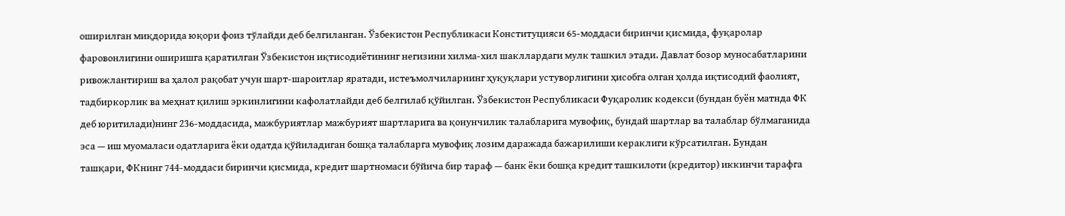оширилган миқдорида юқори фоиз тўлайди деб белгиланган. Ўзбекистон Республикаси Конституцияси 65-моддаси биринчи қисмида, фуқаролар фаровонлигини оширишга қаратилган Ўзбекистон иқтисодиётининг негизини хилма-хил шакллардаги мулк ташкил этади. Давлат бозор муносабатларини ривожлантириш ва ҳалол рақобат учун шарт-шароитлар яратади, истеъмолчиларнинг ҳуқуқлари устуворлигини ҳисобга олган ҳолда иқтисодий фаолият, тадбиркорлик ва меҳнат қилиш эркинлигини кафолатлайди деб белгилаб қўйилган. Ўзбекистон Республикаси Фуқаролик кодекси (бундан буён матнда ФК деб юритилади)нинг 236-моддасида, мажбуриятлар мажбурият шартларига ва қонунчилик талабларига мувофиқ, бундай шартлар ва талаблар бўлмаганида эса — иш муомаласи одатларига ёки одатда қўйиладиган бошқа талабларга мувофиқ лозим даражада бажарилиши кераклиги кўрсатилган. Бундан ташқари, ФКнинг 744-моддаси биринчи қисмида, кредит шартномаси бўйича бир тараф — банк ёки бошқа кредит ташкилоти (кредитор) иккинчи тарафга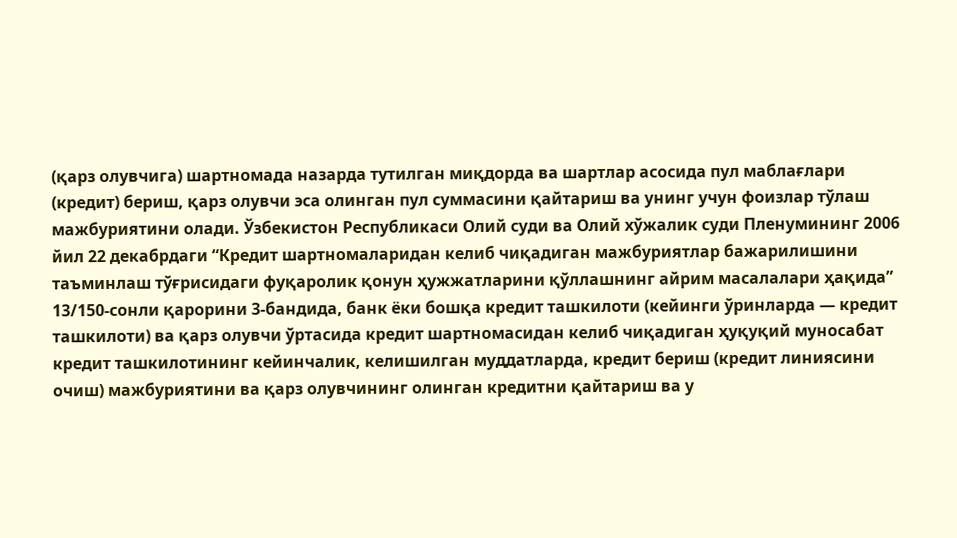(қарз олувчига) шартномада назарда тутилган миқдорда ва шартлар асосида пул маблағлари (кредит) бериш, қарз олувчи эса олинган пул суммасини қайтариш ва унинг учун фоизлар тўлаш мажбуриятини олади. Ўзбекистон Республикаси Олий суди ва Олий хўжалик суди Пленумининг 2006 йил 22 декабрдаги “Кредит шартномаларидан келиб чиқадиган мажбуриятлар бажарилишини таъминлаш тўғрисидаги фуқаролик қонун ҳужжатларини қўллашнинг айрим масалалари ҳақида” 13/150-сонли қарорини 3-бандида, банк ёки бошқа кредит ташкилоти (кейинги ўринларда — кредит ташкилоти) ва қарз олувчи ўртасида кредит шартномасидан келиб чиқадиган ҳуқуқий муносабат кредит ташкилотининг кейинчалик, келишилган муддатларда, кредит бериш (кредит линиясини очиш) мажбуриятини ва қарз олувчининг олинган кредитни қайтариш ва у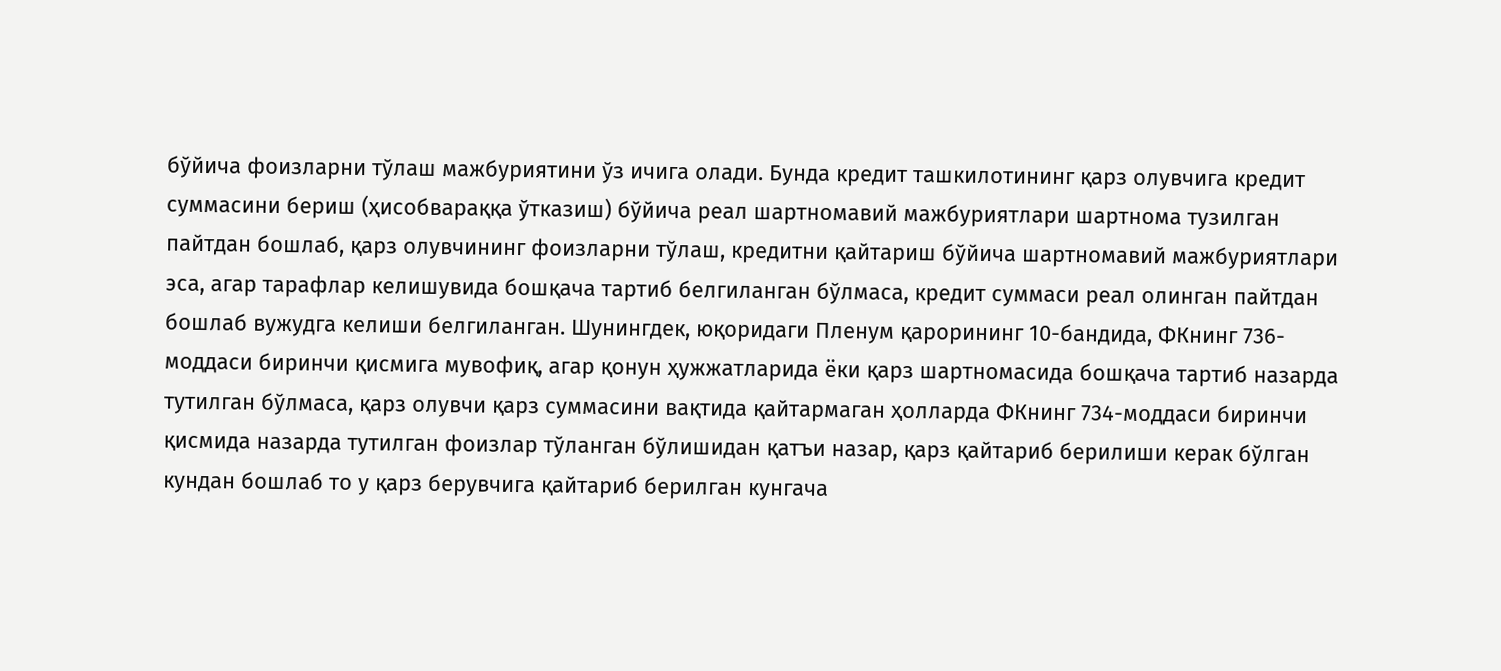бўйича фоизларни тўлаш мажбуриятини ўз ичига олади. Бунда кредит ташкилотининг қарз олувчига кредит суммасини бериш (ҳисобвараққа ўтказиш) бўйича реал шартномавий мажбуриятлари шартнома тузилган пайтдан бошлаб, қарз олувчининг фоизларни тўлаш, кредитни қайтариш бўйича шартномавий мажбуриятлари эса, агар тарафлар келишувида бошқача тартиб белгиланган бўлмаса, кредит суммаси реал олинган пайтдан бошлаб вужудга келиши белгиланган. Шунингдек, юқоридаги Пленум қарорининг 10-бандида, ФКнинг 736-моддаси биринчи қисмига мувофиқ, агар қонун ҳужжатларида ёки қарз шартномасида бошқача тартиб назарда тутилган бўлмаса, қарз олувчи қарз суммасини вақтида қайтармаган ҳолларда ФКнинг 734-моддаси биринчи қисмида назарда тутилган фоизлар тўланган бўлишидан қатъи назар, қарз қайтариб берилиши керак бўлган кундан бошлаб то у қарз берувчига қайтариб берилган кунгача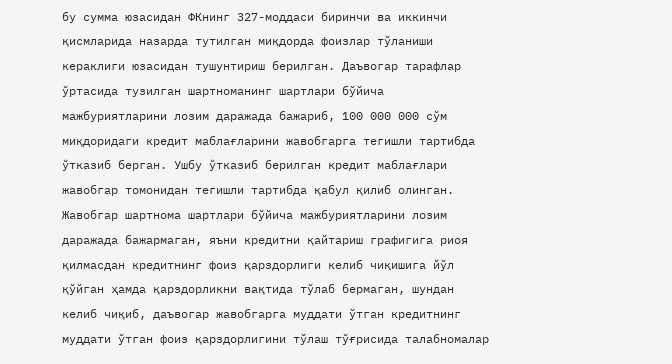бу сумма юзасидан ФКнинг 327-моддаси биринчи ва иккинчи қисмларида назарда тутилган миқдорда фоизлар тўланиши кераклиги юзасидан тушунтириш берилган. Даъвогар тарафлар ўртасида тузилган шартноманинг шартлари бўйича мажбуриятларини лозим даражада бажариб, 100 000 000 сўм миқдоридаги кредит маблағларини жавобгарга тегишли тартибда ўтказиб берган. Ушбу ўтказиб берилган кредит маблағлари жавобгар томонидан тегишли тартибда қабул қилиб олинган. Жавобгар шартнома шартлари бўйича мажбуриятларини лозим даражада бажармаган, яъни кредитни қайтариш графигига риоя қилмасдан кредитнинг фоиз қарздорлиги келиб чиқишига йўл қўйган ҳамда қарздорликни вақтида тўлаб бермаган, шундан келиб чиқиб, даъвогар жавобгарга муддати ўтган кредитнинг муддати ўтган фоиз қарздорлигини тўлаш тўғрисида талабномалар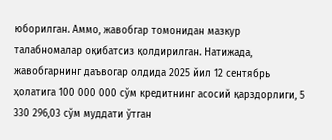юборилган. Аммо, жавобгар томонидан мазкур талабномалар оқибатсиз қолдирилган. Натижада, жавобгарнинг даъвогар олдида 2025 йил 12 сентябрь ҳолатига 100 000 000 сўм кредитнинг асосий қарздорлиги, 5 330 296,03 сўм муддати ўтган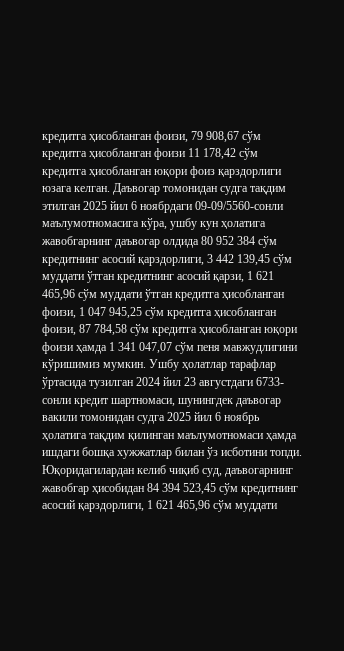кредитга ҳисобланган фоизи, 79 908,67 сўм кредитга ҳисобланган фоизи 11 178,42 сўм кредитга ҳисобланган юқори фоиз қарздорлиги юзага келган. Даъвогар томонидан судга тақдим этилган 2025 йил 6 ноябрдаги 09-09/5560-сонли маълумотномасига кўра, ушбу кун ҳолатига жавобгарнинг даъвогар олдида 80 952 384 сўм кредитнинг асосий қарздорлиги, 3 442 139,45 сўм муддати ўтган кредитнинг асосий қарзи, 1 621 465,96 сўм муддати ўтган кредитга ҳисобланган фоизи, 1 047 945,25 сўм кредитга ҳисобланган фоизи, 87 784,58 сўм кредитга ҳисобланган юқори фоизи ҳамда 1 341 047,07 сўм пеня мавжудлигини кўришимиз мумкин. Ушбу ҳолатлар тарафлар ўртасида тузилган 2024 йил 23 августдаги 6733-сонли кредит шартномаси, шунингдек даъвогар вакили томонидан судга 2025 йил 6 ноябрь ҳолатига тақдим қилинган маълумотномаси ҳамда ишдаги бошқа хужжатлар билан ўз исботини топди. Юқоридагилардан келиб чиқиб суд, даъвогарнинг жавобгар ҳисобидан 84 394 523,45 сўм кредитнинг асосий қарздорлиги, 1 621 465,96 сўм муддати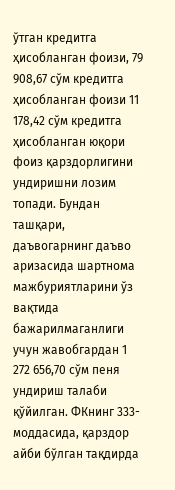ўтган кредитга ҳисобланган фоизи, 79 908,67 сўм кредитга ҳисобланган фоизи 11 178,42 сўм кредитга ҳисобланган юқори фоиз қарздорлигини ундиришни лозим топади. Бундан ташқари, даъвогарнинг даъво аризасида шартнома мажбуриятларини ўз вақтида бажарилмаганлиги учун жавобгардан 1 272 656,70 сўм пеня ундириш талаби қўйилган. ФКнинг 333-моддасида, қарздор айби бўлган тақдирда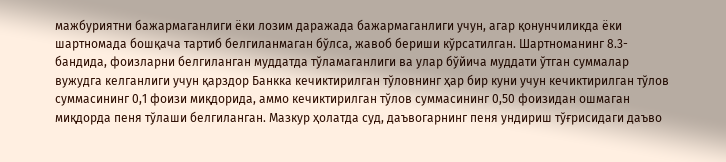мажбуриятни бажармаганлиги ёки лозим даражада бажармаганлиги учун, агар қонунчиликда ёки шартномада бошқача тартиб белгиланмаган бўлса, жавоб бериши кўрсатилган. Шартноманинг 8.3-бандида, фоизларни белгиланган муддатда тўламаганлиги ва улар бўйича муддати ўтган суммалар вужудга келганлиги учун қарздор Банкка кечиктирилган тўловнинг ҳар бир куни учун кечиктирилган тўлов суммасининг 0,1 фоизи миқдорида, аммо кечиктирилган тўлов суммасининг 0,50 фоизидан ошмаган миқдорда пеня тўлаши белгиланган. Мазкур ҳолатда суд, даъвогарнинг пеня ундириш тўғрисидаги даъво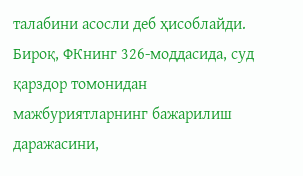талабини асосли деб ҳисоблайди. Бироқ, ФКнинг 326-моддасида, суд қарздор томонидан мажбуриятларнинг бажарилиш даражасини,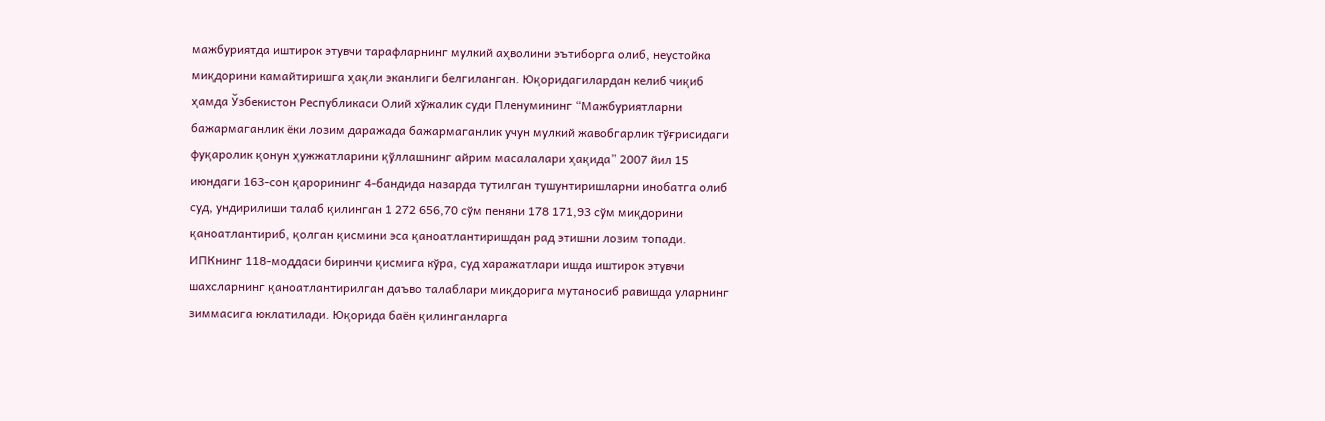мажбуриятда иштирок этувчи тарафларнинг мулкий аҳволини эътиборга олиб, неустойка миқдорини камайтиришга ҳақли эканлиги белгиланган. Юқоридагилардан келиб чиқиб ҳамда Ўзбекистон Республикаси Олий хўжалик суди Пленумининг “Мажбуриятларни бажармаганлик ёки лозим даражада бажармаганлик учун мулкий жавобгарлик тўғрисидаги фуқаролик қонун ҳужжатларини қўллашнинг айрим масалалари ҳақида” 2007 йил 15 июндаги 163-сон қарорининг 4-бандида назарда тутилган тушунтиришларни инобатга олиб суд, ундирилиши талаб қилинган 1 272 656,70 сўм пеняни 178 171,93 сўм миқдорини қаноатлантириб, қолган қисмини эса қаноатлантиришдан рад этишни лозим топади. ИПКнинг 118-моддаси биринчи қисмига кўра, суд харажатлари ишда иштирок этувчи шахсларнинг қаноатлантирилган даъво талаблари миқдорига мутаносиб равишда уларнинг зиммасига юклатилади. Юқорида баён қилинганларга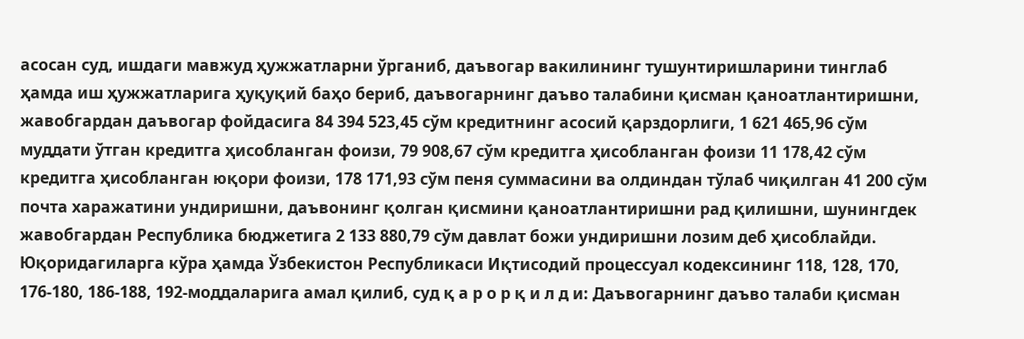асосан суд, ишдаги мавжуд ҳужжатларни ўрганиб, даъвогар вакилининг тушунтиришларини тинглаб ҳамда иш ҳужжатларига ҳуқуқий баҳо бериб, даъвогарнинг даъво талабини қисман қаноатлантиришни, жавобгардан даъвогар фойдасига 84 394 523,45 сўм кредитнинг асосий қарздорлиги, 1 621 465,96 сўм муддати ўтган кредитга ҳисобланган фоизи, 79 908,67 сўм кредитга ҳисобланган фоизи 11 178,42 сўм кредитга ҳисобланган юқори фоизи, 178 171,93 сўм пеня суммасини ва олдиндан тўлаб чиқилган 41 200 сўм почта харажатини ундиришни, даъвонинг қолган қисмини қаноатлантиришни рад қилишни, шунингдек жавобгардан Республика бюджетига 2 133 880,79 сўм давлат божи ундиришни лозим деб ҳисоблайди. Юқоридагиларга кўра ҳамда Ўзбекистон Республикаси Иқтисодий процессуал кодексининг 118, 128, 170, 176-180, 186-188, 192-моддаларига амал қилиб, суд қ а р о р қ и л д и: Даъвогарнинг даъво талаби қисман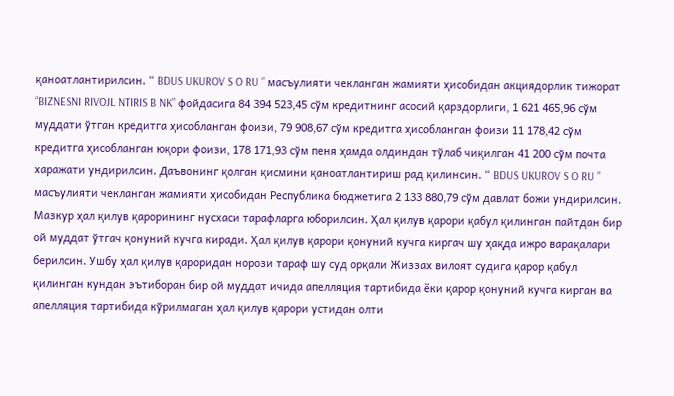қаноатлантирилсин. “ BDUS UKUROV S O RU ” масъулияти чекланган жамияти ҳисобидан акциядорлик тижорат “BIZNESNI RIVOJL NTIRIS B NK” фойдасига 84 394 523,45 сўм кредитнинг асосий қарздорлиги, 1 621 465,96 сўм муддати ўтган кредитга ҳисобланган фоизи, 79 908,67 сўм кредитга ҳисобланган фоизи 11 178,42 сўм кредитга ҳисобланган юқори фоизи, 178 171,93 сўм пеня ҳамда олдиндан тўлаб чиқилган 41 200 сўм почта харажати ундирилсин. Даъвонинг қолган қисмини қаноатлантириш рад қилинсин. “ BDUS UKUROV S O RU ” масъулияти чекланган жамияти ҳисобидан Республика бюджетига 2 133 880,79 сўм давлат божи ундирилсин. Мазкур ҳал қилув қарорининг нусхаси тарафларга юборилсин. Ҳал қилув қарори қабул қилинган пайтдан бир ой муддат ўтгач қонуний кучга киради. Ҳал қилув қарори қонуний кучга киргач шу ҳақда ижро варақалари берилсин. Ушбу ҳал қилув қароридан норози тараф шу суд орқали Жиззах вилоят судига қарор қабул қилинган кундан эътиборан бир ой муддат ичида апелляция тартибида ёки қарор қонуний кучга кирган ва апелляция тартибида кўрилмаган ҳал қилув қарори устидан олти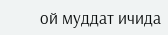ой муддат ичида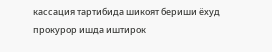кассация тартибида шикоят бериши ёхуд прокурор ишда иштирок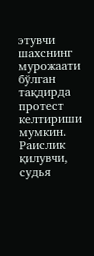этувчи шахснинг мурожаати бўлган тақдирда протест келтириши мумкин. Раислик қилувчи, судья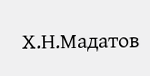Х.Н.Мадатов